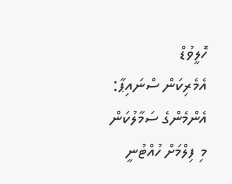ހޮލީވުޑް
އެމެރިކަން ސްނައިޕާ: އެންމެންގެ ސަމާލުކަން މި ފިލްމަށް ހުއްޓުނީ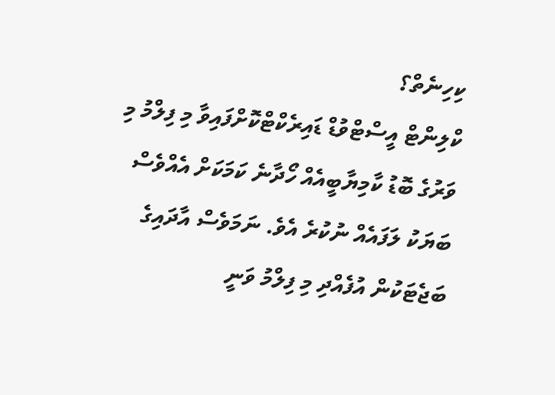ކިހިނެތް؟
ކްލިންޓް އީސްޓްވުޑް ޑައިރެކްޓްކޮށްފައިވާ މި ފިލްމު މި ވަރުގެ ބޮޑު ކާމިޔާބީއެއް ހޯދާނެ ކަމަކަށް އެއްވެސް ބަޔަކު ލަފައެއް ނުކުރެ އެވެ. ނަމަވެސް އާދައިގެ ބަޖެޓަކުން އުފެއްދި މި ފިލްމު ވަނީ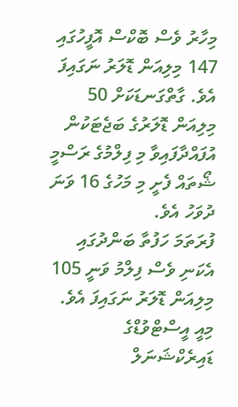މިހާރު ވެސް ބޮކްސް އޮފީހުގައި 147 މިލިއަން ޑޮލަރު ނަގައިފަ އެވެ. ގާތްގަނޑަކަށް 50 މިލިއަން ޑޮލަރުގެ ބަޖެޓަކުން އުފައްދާފައިވާ މި ފިލްމުގެ ރަސްމީ ޝޯތައް ފެށީ މި މަހުގެ 16 ވަނަ ދުވަހު އެވެ.
ފުރަތަމަ ހަފުތާ ބަންދުގައި އެކަނި ވެސް ފިލްމު ވަނީ 105 މިލިއަން ޑޮލަރު ނަގައިފަ އެވެ. މިއީ އީސްޓްވުޑްގެ ޑައިރެކްޝަނަލް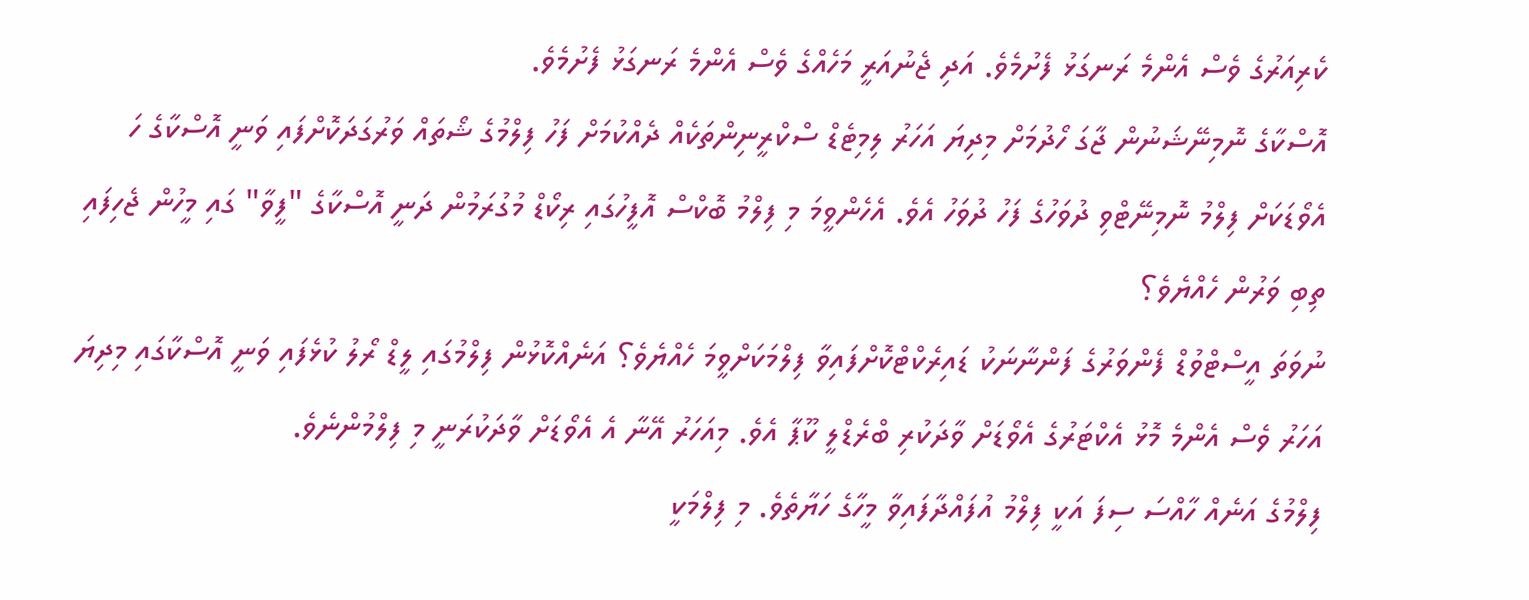ކެރިއަރުގެ ވެސް އެންމެ ރަނގަޅު ފެށުމެވެ. އަދި ޖެނުއަރީ މަހެއްގެ ވެސް އެންމެ ރަނގަޅު ފެށުމެވެ.
އޮސްކާގެ ނޮމިނޭޝަނުން ޖާގަ ހޯދުމަށް މިދިޔަ އަހަރު ލިމިޓެޑް ސްކްރީނިންތަކެއް ދެއްކުމަށް ފަހު ފިލްމުގެ ޝޯތައް ވަރުގަދަކޮށްފައި ވަނީ އޮސްކާގެ ހަ އެވޯޑަކަށް ފިލްމު ނޮމިނޭޓްވި ދުވަހުގެ ފަހު ދުވަހު އެވެ. އެހެންވީމަ މި ފިލްމު ބޮކްސް އޮފީހުގައި ރިކޯޑް މުގުރަމުން ދަނީ އޮސްކާގެ "ފީވާ" ގައި މީހުން ޖެހިފައި ތިބި ވަރުން ހެއްޔެވެ؟
ނުވަތަ އީސްޓްވުޑް ފެންވަރުގެ ފަންނާނަކު ޑައިރެކްޓްކޮށްފައިވާ ފިލްމަކަށްވީމަ ހެއްޔެވެ؟ އަނެއްކޮޅުން ފިލްމުގައި ލީޑް ރޯލު ކުޅެފައި ވަނީ އޮސްކާގައި މިދިޔަ އަހަރު ވެސް އެންމެ މޮޅު އެކްޓަރުގެ އެވޯޑަށް ވާދަކުރި ބްރެޑްލީ ކޫޕާ އެވެ. މިއަހަރު އޭނާ އެ އެވޯޑަށް ވާދަކުރަނީ މި ފިލްމުންނެވެ.
ފިލްމުގެ އަނެއް ހާއްސަ ސިފަ އަކީ ފިލްމު އުފައްދާފައިވާ މީހާގެ ހަޔާތެވެ. މި ފިލްމަކީ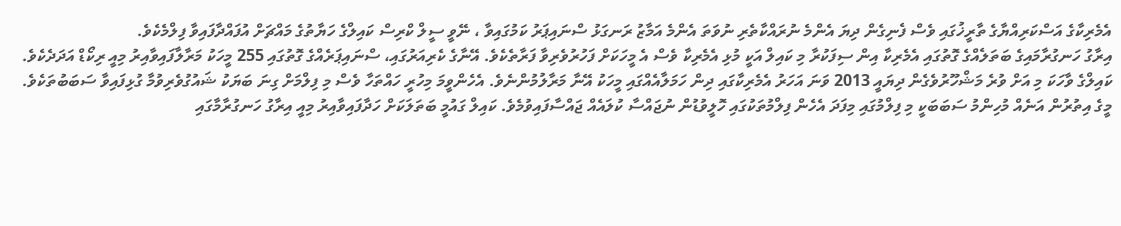އެމެރިކާގެ އަސްކަރިއްޔާގެ ތާރީޚުގައި ވެސް ފެނިގެން ދިޔަ އެންމެ ނުރައްކާތެރި ނުވަތަ އެންމެ އަމާޒު ރަނގަޅު ސްނައިޕަރު ކަމުގައިވާ ، ނޭވީ ސީލް ކްރިސް ކައިލްގެ ހަޔާތުގެ މައްޗަށް އުފައްދާފައިވާ ފިލްމެކެވެ.
އިރާގު ހަނގުރާމައިގެ ބަތަލެއްގެ ގޮތުގައި އެމެރިކާ އިން ސިފަކުރާ މި ކައިލް އަކީ މުޅި އެމެރިކާ ވެސް އެ މީހަކަށް ފަހުރުވެރިވާ ފަރާތެކެވެ. އޭނާގެ ކެރިއަރުގައި، ސްނައިޕަރެއްގެ ގޮތުގައި 255 މީހަކު މަރާލާފައިވާއިރު މިއީ ރިކޯޑް އަދަދެކެވެ.
ކައިލްގެ ވާހަކަ މި އަށް ވުރެ މަޝްހޫރުވެގެން ދިޔައީ 2013 ވަނަ އަހަރު އެމެރިކާގައި ދިން ހަމަލާއެއްގައި މީހަކު އޭނާ މަރާލުމުންނެވެ. އެހެންވީމަ މިހުރީ ހައްތަހާ ވެސް މި ފިލްމަށް ގިނަ ބަޔަކު ޝައުގުވެރިވުމާ ގުޅިފައިވާ ސަބަބުތަކެވެ.
މީގެ އިތުރުން އަނެއް މުހިންމު ސަބަބަކީ މި ފިލްމުގައި މިފަދަ އެހެން ފިލްމުތަކުގައި ހޮލީވުޑުން ނުޖައްސާ ކުލައެއް ޖައްސާފައިވުމެވެ. ކައިލް ގައުމީ ބަތަލަކަށް ހަދާފައިވާއިރު މިއީ އިރާގު ހަނގުރާމާގައި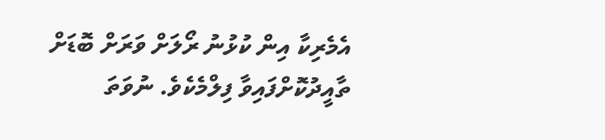އެމެރިކާ އިން ކުޅުނު ރޯލަށް ވަރަށް ބޮޑަށް ތާއީދުކޮށްފައިވާ ފިލްމެކެވެ. ނުވަތަ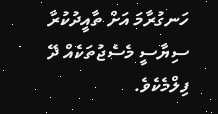ހަނގުރާމަ އަށް ތާއީދުކުރާ ސިޔާސީ މެސެޖުތަކެއް ދޭ ފިލްމެކެވެ.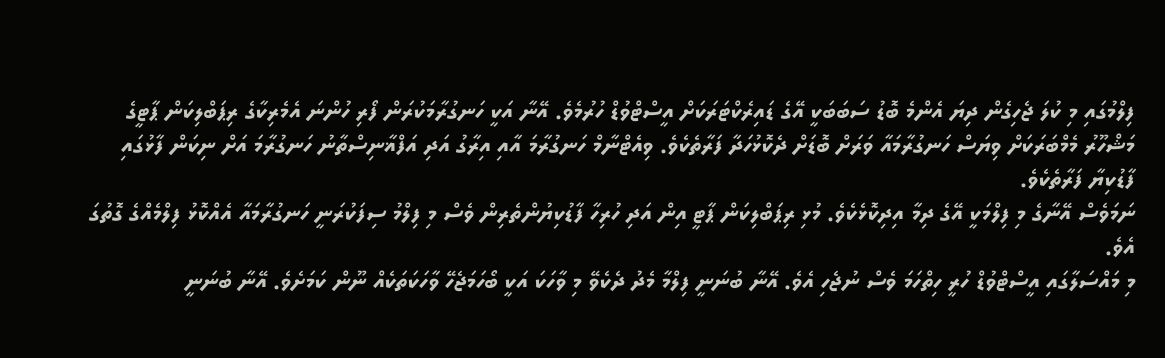ފިލްމުގައި މި ކުލަ ޖެހިގެން ދިޔަ އެންމެ ބޮޑު ސަބަބަކީ އޭގެ ޑައިރެކްޓަރަކަށް އީސްޓްވުޑް ހުރުމެވެ. އޭނާ އަކީ ހަނގުރާމަކުރަން ފޯރި ހުންނަ އެމެރިކާގެ ރިޕަބްލިކަން ޕާޓީގެ މަޝްހޫރު މެމްބަރަކަށް ވިޔަސް ހަނގުރާމައާ ވަރަށް ބޮޑަށް ދެކޮޅުހަދާ ފަރާތެކެވެ. ވިއެޓްނާމް ހަނގުރާމަ އާއި އިރާގު އަދި އަފްޣާނިސްތާނު ހަނގުރާމަ އަށް ނިކަން ފާޅުގައި ފާޑުކިޔާ ފަރާތެކެވެ.
ނަމަވެސް އޭނާގެ މި ފިލްމަކީ އޭގެ ދިމާ އިދިކޮޅެކެވެ. މުޅި ރިޕަބްލިކަން ޕާޓީ އިން އަދި ހުރިހާ ފާޑުކިޔުންތެރިން ވެސް މި ފިލްމު ސިފަކުރަނީ ހަނގުރާމައާ އެއްކޮޅު ފިލްމެއްގެ ގޮތުގަ އެވެ.
މި މައްސަލާގައި އީސްޓްވުޑް ހުރީ ހިތްހަމަ ވެސް ނުޖެހި އެވެ. އޭނާ ބުނަނީ ފިލްމާ މެދު ދެކެވޭ މި ވާހަކަ އަކީ ބޯހަމަޖެހޭ ވާހަކަތަކެއް ނޫން ކަމަށެވެ. އޭނާ ބުނަނީ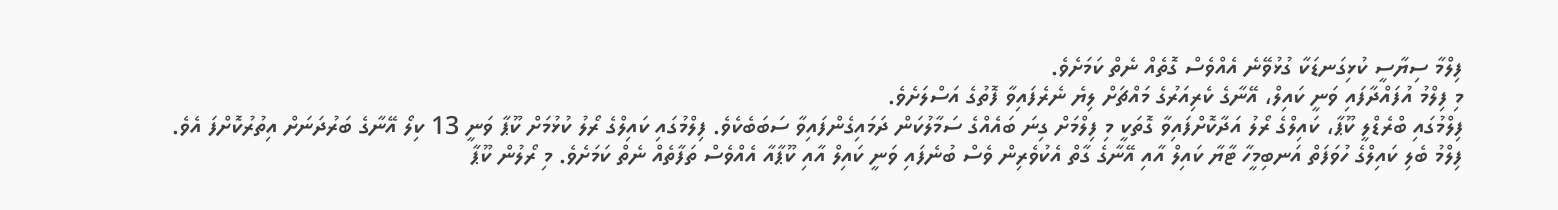ފިލްމާ ސިޔާސީ ކުޅިގަނޑަކާ ގުޅުވޭނެ އެއްވެސް ގޮތެއް ނެތް ކަމަށެވެ.
މި ފިލްމު އުފައްދާފައި ވަނީ ކައިލް، އޭނާގެ ކެރިއަރުގެ މައްޗަށް ލިޔެ ނެރެފައިވާ ފޮތުގެ އަސްލަށެވެ.
ފިލްމުގައި ބްރެޑްލީ ކޫޕާ، ކައިލްގެ ރޯލު އަދާކޮށްފައިވާ ގޮތަކީ މި ފިލްމަށް ގިނަ ބައެއްގެ ސަމާލުކަން ދަމައިގެންފައިވާ ސަބަބެކެވެ. ފިލްމުގައި ކައިލްގެ ރޯލު ކުޅުމަށް ކޫޕާ ވަނީ 13 ކިލޯ އޭނާގެ ބަރުދަނަށް އިތުރުކޮށްފަ އެވެ.
ފިލްމު ބެލި ކައިލްގެ ހުވަފަތް އަނބިމީހާ ޓާޔާ ކައިލް އާއި އޭނާގެ ގާތް އެކުވެރިން ވެސް ބުނެފައި ވަނީ ކައިލް އާއި ކޫޕާއާ އެއްވެސް ތަފާތެއް ނެތް ކަމަށެވެ. މި ރޯލުން ކޫޕާ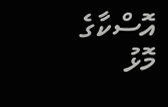އޮސްކާގެ މޮޅު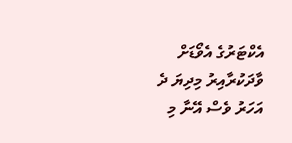އެކްޓަރުގެ އެވޯޑަށް ވާދަކުރާއިރު މިދިޔަ ދެ އަހަރު ވެސް އޭނާ މި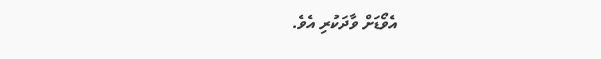އެވޯޑަށް ވާދަކުރި އެވެ.